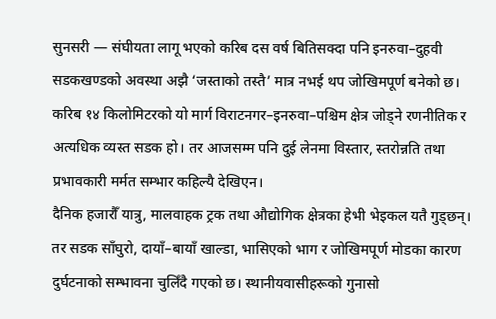सुनसरी — संघीयता लागू भएको करिब दस वर्ष बितिसक्दा पनि इनरुवा–दुहवी सडकखण्डको अवस्था अझै ‘जस्ताको तस्तै’ मात्र नभई थप जोखिमपूर्ण बनेको छ। करिब १४ किलोमिटरको यो मार्ग विराटनगर–इनरुवा–पश्चिम क्षेत्र जोड्ने रणनीतिक र अत्यधिक व्यस्त सडक हो। तर आजसम्म पनि दुई लेनमा विस्तार, स्तरोन्नति तथा प्रभावकारी मर्मत सम्भार कहिल्यै देखिएन।
दैनिक हजारौँ यात्रु, मालवाहक ट्रक तथा औद्योगिक क्षेत्रका हेभी भेइकल यतै गुड्छन्। तर सडक साँघुरो, दायाँ–बायाँ खाल्डा, भासिएको भाग र जोखिमपूर्ण मोडका कारण दुर्घटनाको सम्भावना चुलिँदै गएको छ। स्थानीयवासीहरूको गुनासो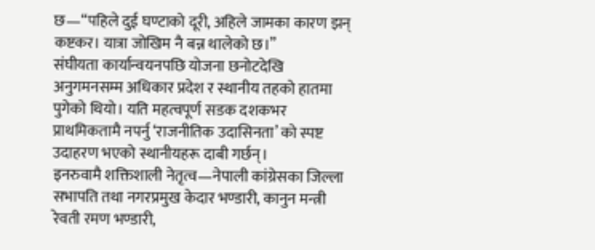छ—“पहिले दुई घण्टाको दूरी, अहिले जामका कारण झन् कष्टकर। यात्रा जोखिम नै बन्न थालेको छ।”
संघीयता कार्यान्वयनपछि योजना छनोटदेखि अनुगमनसम्म अधिकार प्रदेश र स्थानीय तहको हातमा पुगेको थियो। यति महत्वपूर्ण सडक दशकभर प्राथमिकतामै नपर्नु ‘राजनीतिक उदासिनता’ को स्पष्ट उदाहरण भएको स्थानीयहरू दाबी गर्छन्।
इनरुवामै शक्तिशाली नेतृत्व—नेपाली कांग्रेसका जिल्ला सभापति तथा नगरप्रमुख केदार भण्डारी, कानुन मन्त्री रेवती रमण भण्डारी,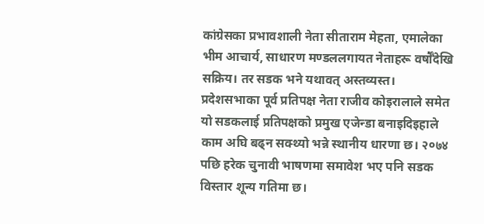कांग्रेसका प्रभावशाली नेता सीताराम मेहता, एमालेका भीम आचार्य, साधारण मण्डललगायत नेताहरू वर्षौँदेखि सक्रिय। तर सडक भने यथावत् अस्तव्यस्त।
प्रदेशसभाका पूर्व प्रतिपक्ष नेता राजीव कोइरालाले समेत यो सडकलाई प्रतिपक्षको प्रमुख एजेन्डा बनाइदिइहाले काम अघि बढ्न सक्थ्यो भन्ने स्थानीय धारणा छ। २०७४ पछि हरेक चुनावी भाषणमा समावेश भए पनि सडक विस्तार शून्य गतिमा छ।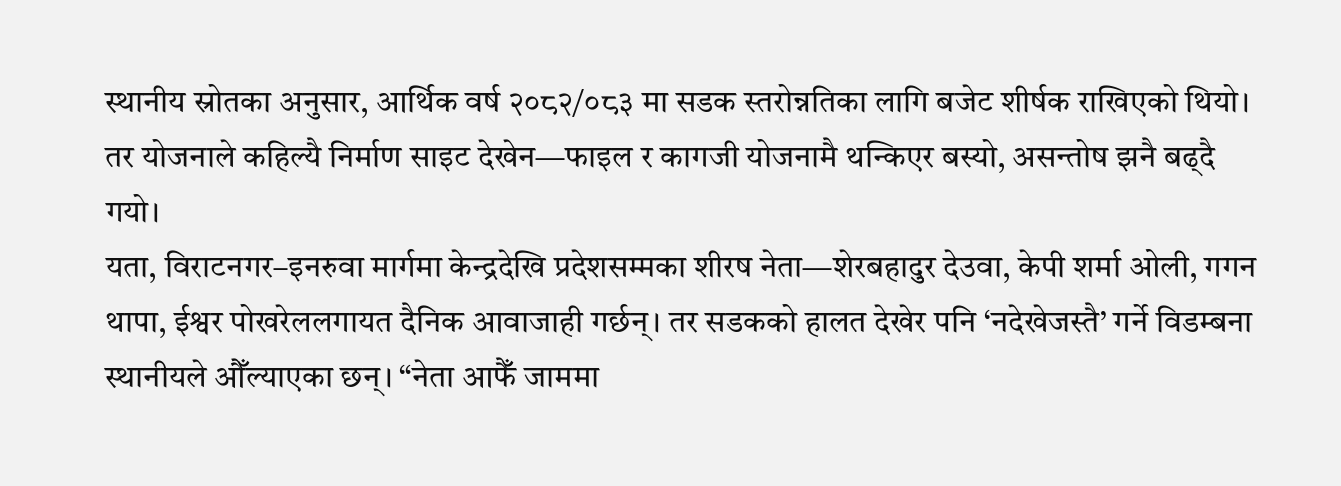स्थानीय स्रोतका अनुसार, आर्थिक वर्ष २०८२/०८३ मा सडक स्तरोन्नतिका लागि बजेट शीर्षक राखिएको थियो। तर योजनाले कहिल्यै निर्माण साइट देखेन—फाइल र कागजी योजनामै थन्किएर बस्यो, असन्तोष झनै बढ्दै गयो।
यता, विराटनगर–इनरुवा मार्गमा केन्द्रदेखि प्रदेशसम्मका शीरष नेता—शेरबहादुर देउवा, केपी शर्मा ओली, गगन थापा, ईश्वर पोखरेललगायत दैनिक आवाजाही गर्छन्। तर सडकको हालत देखेर पनि ‘नदेखेजस्तै’ गर्ने विडम्बना स्थानीयले औँल्याएका छन्। “नेता आफैँ जाममा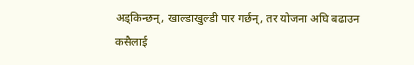अड्किन्छन्, खाल्डाखुल्डी पार गर्छन्, तर योजना अघि बढाउन कसैलाई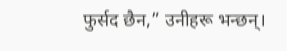फुर्सद छैन,” उनीहरू भन्छन्।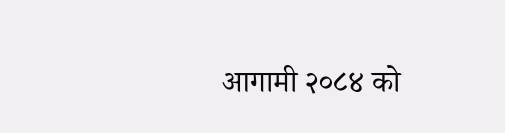आगामी २०८४ को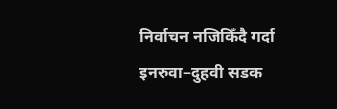निर्वाचन नजिकिँदै गर्दा इनरुवा–दुहवी सडक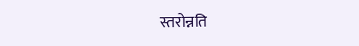स्तरोन्नति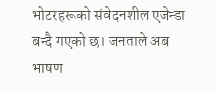भोटरहरूको संवेदनशील एजेन्डा बन्दै गएको छ। जनताले अब भाषण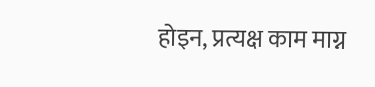होइन, प्रत्यक्ष काम माग्न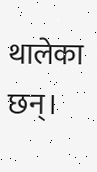थालेका छन्।